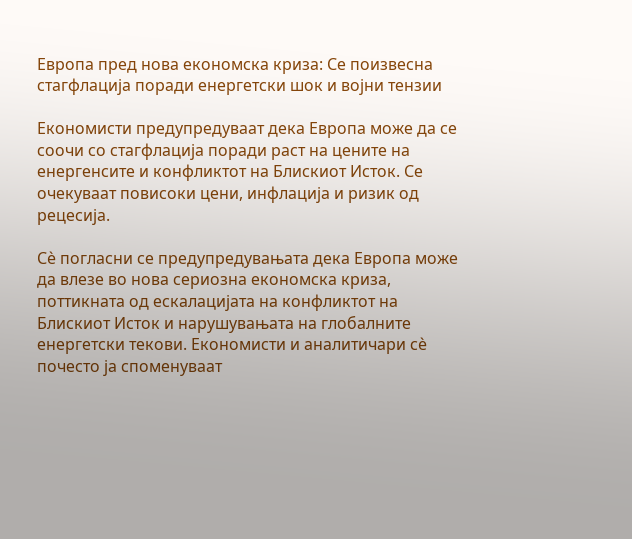Европа пред нова економска криза: Се поизвесна стагфлација поради енергетски шок и војни тензии

Економисти предупредуваат дека Европа може да се соочи со стагфлација поради раст на цените на енергенсите и конфликтот на Блискиот Исток. Се очекуваат повисоки цени, инфлација и ризик од рецесија.

Сè погласни се предупредувањата дека Европа може да влезе во нова сериозна економска криза, поттикната од ескалацијата на конфликтот на Блискиот Исток и нарушувањата на глобалните енергетски текови. Економисти и аналитичари сè почесто ја споменуваат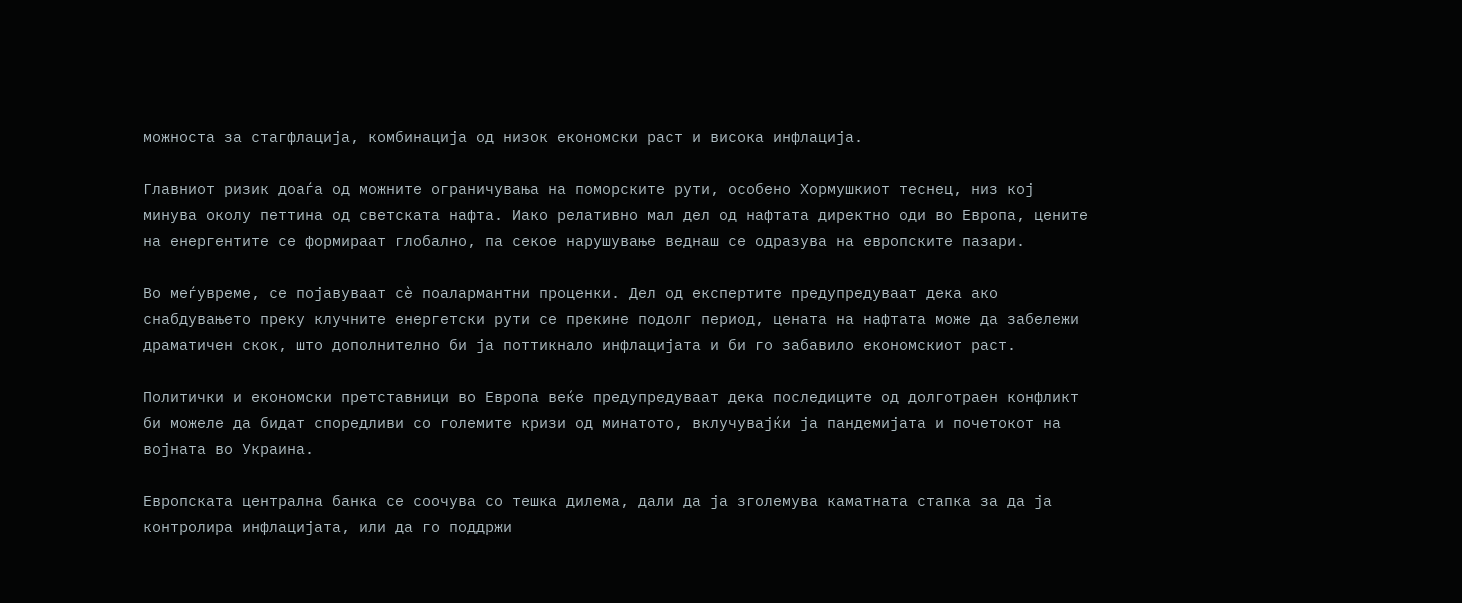можноста за стагфлација, комбинација од низок економски раст и висока инфлација.

Главниот ризик доаѓа од можните ограничувања на поморските рути, особено Хормушкиот теснец, низ кој минува околу петтина од светската нафта. Иако релативно мал дел од нафтата директно оди во Европа, цените на енергентите се формираат глобално, па секое нарушување веднаш се одразува на европските пазари.

Во меѓувреме, се појавуваат сè поалармантни проценки. Дел од експертите предупредуваат дека ако снабдувањето преку клучните енергетски рути се прекине подолг период, цената на нафтата може да забележи драматичен скок, што дополнително би ја поттикнало инфлацијата и би го забавило економскиот раст.

Политички и економски претставници во Европа веќе предупредуваат дека последиците од долготраен конфликт би можеле да бидат споредливи со големите кризи од минатото, вклучувајќи ја пандемијата и почетокот на војната во Украина.

Европската централна банка се соочува со тешка дилема, дали да ја зголемува каматната стапка за да ја контролира инфлацијата, или да го поддржи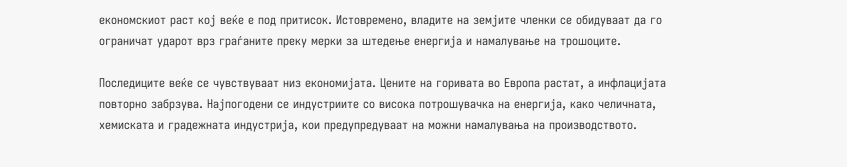економскиот раст кој веќе е под притисок. Истовремено, владите на земјите членки се обидуваат да го ограничат ударот врз граѓаните преку мерки за штедење енергија и намалување на трошоците.

Последиците веќе се чувствуваат низ економијата. Цените на горивата во Европа растат, а инфлацијата повторно забрзува. Најпогодени се индустриите со висока потрошувачка на енергија, како челичната, хемиската и градежната индустрија, кои предупредуваат на можни намалувања на производството.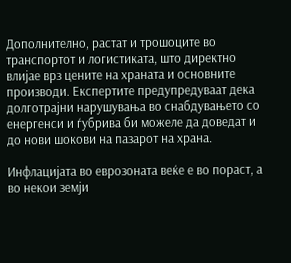Дополнително, растат и трошоците во транспортот и логистиката, што директно влијае врз цените на храната и основните производи. Експертите предупредуваат дека долготрајни нарушувања во снабдувањето со енергенси и ѓубрива би можеле да доведат и до нови шокови на пазарот на храна.

Инфлацијата во еврозоната веќе е во пораст, а во некои земји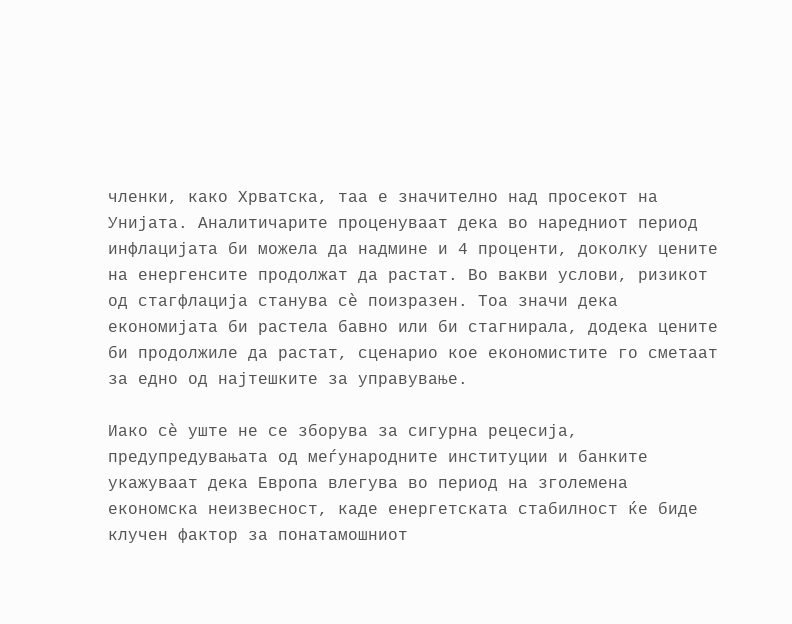членки, како Хрватска, таа е значително над просекот на Унијата. Аналитичарите проценуваат дека во наредниот период инфлацијата би можела да надмине и 4 проценти, доколку цените на енергенсите продолжат да растат. Во вакви услови, ризикот од стагфлација станува сè поизразен. Тоа значи дека економијата би растела бавно или би стагнирала, додека цените би продолжиле да растат, сценарио кое економистите го сметаат за едно од најтешките за управување.

Иако сè уште не се зборува за сигурна рецесија, предупредувањата од меѓународните институции и банките укажуваат дека Европа влегува во период на зголемена економска неизвесност, каде енергетската стабилност ќе биде клучен фактор за понатамошниот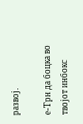развој.

е-Трн да боцка во твојот инбокс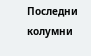Последни колумни